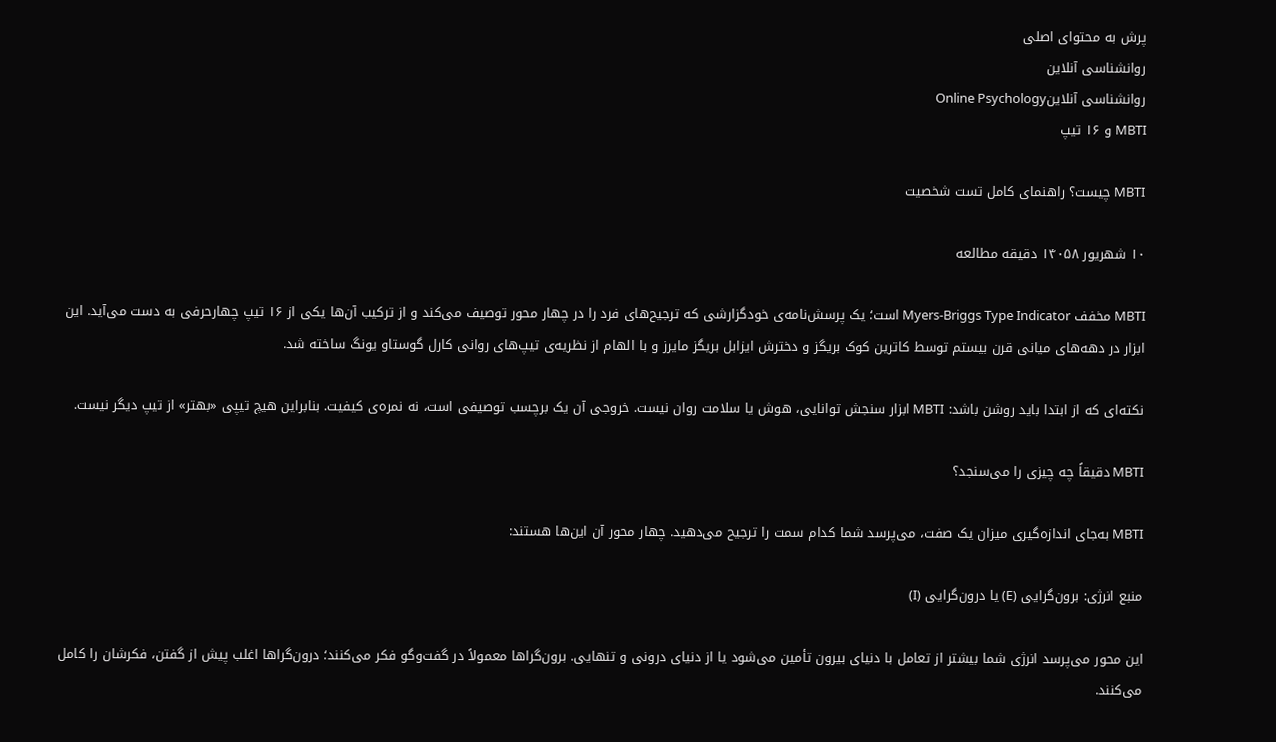پرش به محتوای اصلی
روانشناسی آنلاین
روانشناسی آنلاینOnline Psychology
MBTI و ۱۶ تیپ

MBTI چیست؟ راهنمای کامل تست شخصیت

۱۰ شهریور ۱۴۰۵۸ دقیقه مطالعه

MBTI مخفف Myers-Briggs Type Indicator است؛ یک پرسش‌نامه‌ی خودگزارشی که ترجیح‌های فرد را در چهار محور توصیف می‌کند و از ترکیب آن‌ها یکی از ۱۶ تیپ چهارحرفی به دست می‌آید. این ابزار در دهه‌های میانی قرن بیستم توسط کاترین کوک بریگز و دخترش ایزابل بریگز مایرز و با الهام از نظریه‌ی تیپ‌های روانی کارل گوستاو یونگ ساخته شد.

نکته‌ای که از ابتدا باید روشن باشد: MBTI ابزار سنجش توانایی، هوش یا سلامت روان نیست. خروجی آن یک برچسب توصیفی است، نه نمره‌ی کیفیت. بنابراین هیچ تیپی «بهتر» از تیپ دیگر نیست.

MBTI دقیقاً چه چیزی را می‌سنجد؟

MBTI به‌جای اندازه‌گیری میزان یک صفت، می‌پرسد شما کدام سمت را ترجیح می‌دهید. چهار محور آن این‌ها هستند:

منبع انرژی: برون‌گرایی (E) یا درون‌گرایی (I)

این محور می‌پرسد انرژی شما بیشتر از تعامل با دنیای بیرون تأمین می‌شود یا از دنیای درونی و تنهایی. برون‌گراها معمولاً در گفت‌وگو فکر می‌کنند؛ درون‌گراها اغلب پیش از گفتن، فکرشان را کامل می‌کنند.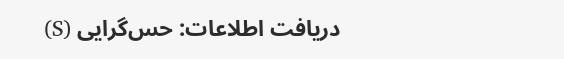دریافت اطلاعات: حس‌گرایی (S)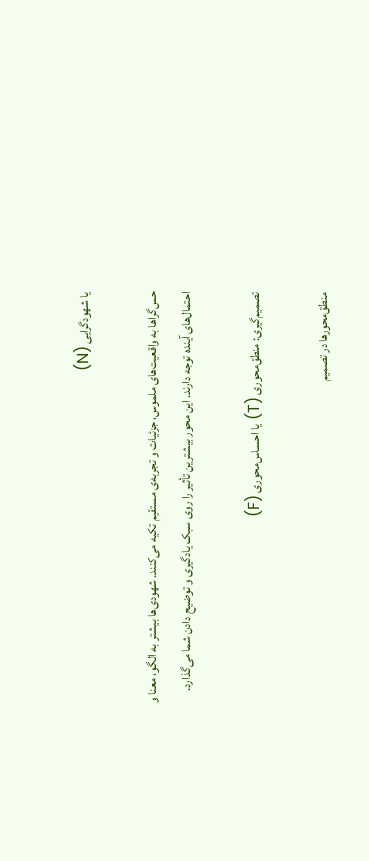یا شهودگرایی (N)

حس‌گراها به واقعیت‌های ملموس، جزئیات و تجربه‌ی مستقیم تکیه می‌کنند. شهودی‌ها بیشتر به الگو، معنا و احتمال‌های آینده توجه دارند. این محور بیشترین تأثیر را روی سبک یادگیری و توضیح دادن شما می‌گذارد.

تصمیم‌گیری: منطق‌محوری (T) یا احساس‌محوری (F)

منطق‌محورها در تصمیم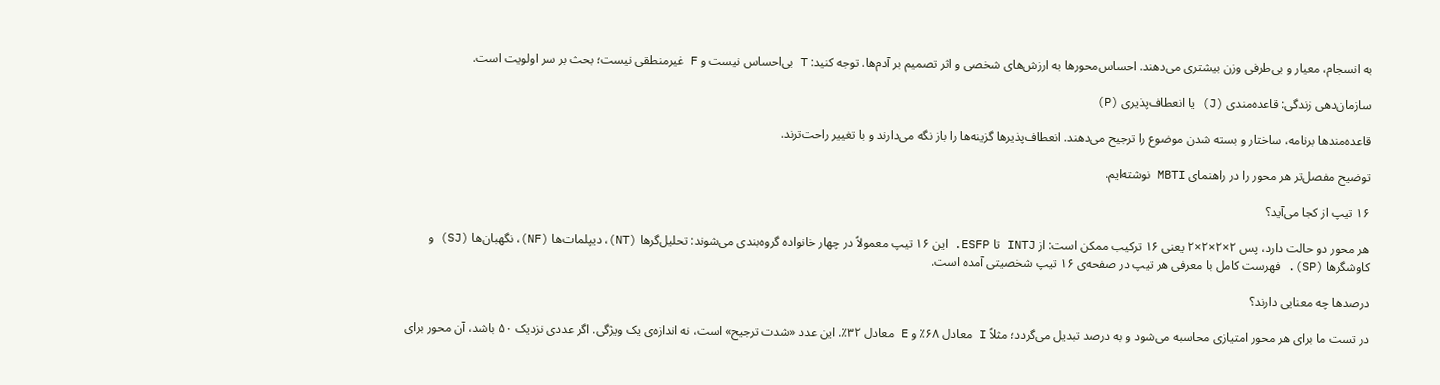به انسجام، معیار و بی‌طرفی وزن بیشتری می‌دهند. احساس‌محورها به ارزش‌های شخصی و اثر تصمیم بر آدم‌ها. توجه کنید: T بی‌احساس نیست و F غیرمنطقی نیست؛ بحث بر سر اولویت است.

سازمان‌دهی زندگی: قاعده‌مندی (J) یا انعطاف‌پذیری (P)

قاعده‌مندها برنامه، ساختار و بسته شدن موضوع را ترجیح می‌دهند. انعطاف‌پذیرها گزینه‌ها را باز نگه می‌دارند و با تغییر راحت‌ترند.

توضیح مفصل‌تر هر محور را در راهنمای MBTI نوشته‌ایم.

۱۶ تیپ از کجا می‌آید؟

هر محور دو حالت دارد، پس ۲×۲×۲×۲ یعنی ۱۶ ترکیب ممکن است: از INTJ تا ESFP. این ۱۶ تیپ معمولاً در چهار خانواده گروه‌بندی می‌شوند: تحلیل‌گرها (NT)، دیپلمات‌ها (NF)، نگهبان‌ها (SJ) و کاوشگرها (SP). فهرست کامل با معرفی هر تیپ در صفحه‌ی ۱۶ تیپ شخصیتی آمده است.

درصدها چه معنایی دارند؟

در تست ما برای هر محور امتیازی محاسبه می‌شود و به درصد تبدیل می‌گردد؛ مثلاً I معادل ۶۸٪ و E معادل ۳۲٪. این عدد «شدت ترجیح» است، نه اندازه‌ی یک ویژگی. اگر عددی نزدیک ۵۰ باشد، آن محور برای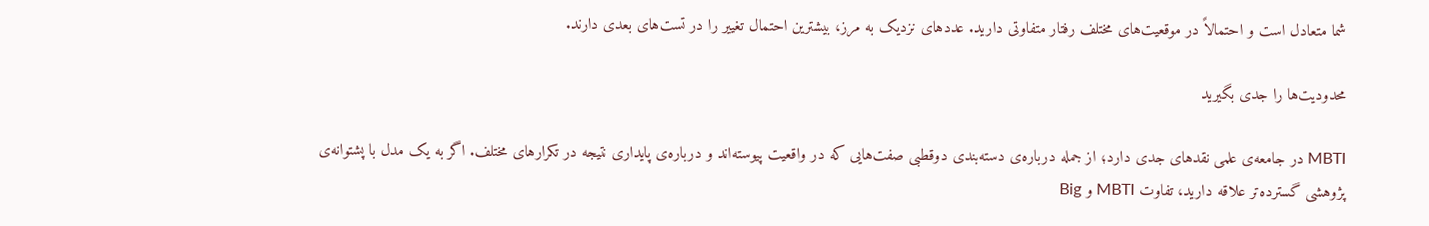شما متعادل است و احتمالاً در موقعیت‌های مختلف رفتار متفاوتی دارید. عددهای نزدیک به مرز، بیشترین احتمال تغییر را در تست‌های بعدی دارند.

محدودیت‌ها را جدی بگیرید

MBTI در جامعه‌ی علمی نقدهای جدی دارد؛ از جمله درباره‌ی دسته‌بندی دوقطبی صفت‌هایی که در واقعیت پیوسته‌اند و درباره‌ی پایداری نتیجه در تکرارهای مختلف. اگر به یک مدل با پشتوانه‌ی پژوهشی گسترده‌تر علاقه دارید، تفاوت MBTI و Big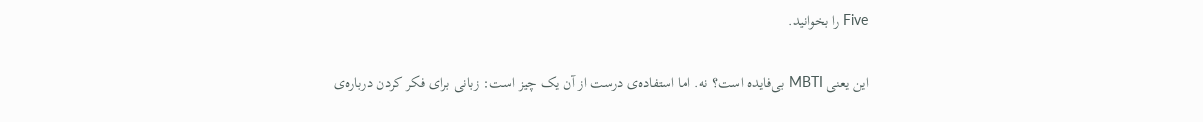Five را بخوانید.

این یعنی MBTI بی‌فایده است؟ نه. اما استفاده‌ی درست از آن یک چیز است: زبانی برای فکر کردن درباره‌ی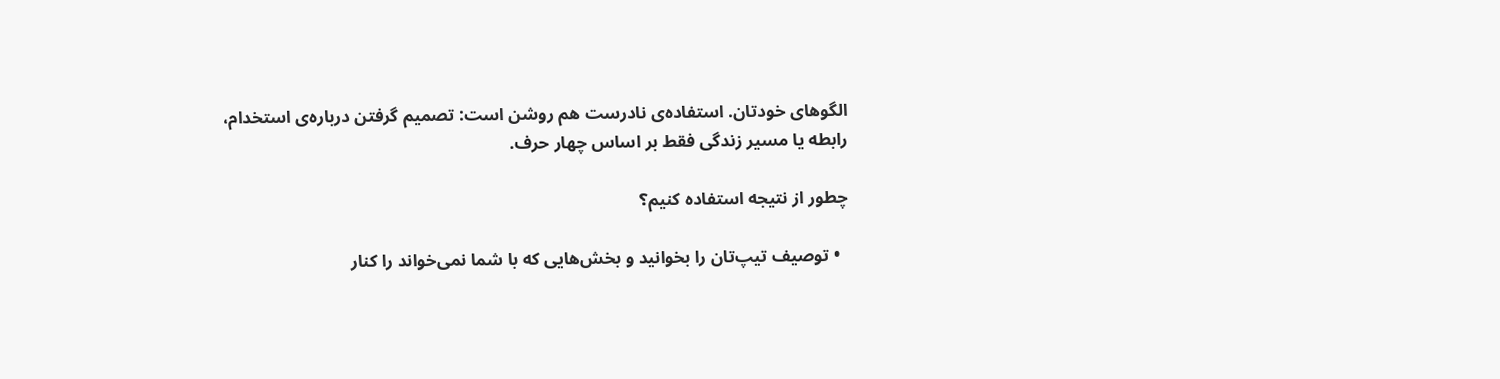الگوهای خودتان. استفاده‌ی نادرست هم روشن است: تصمیم گرفتن درباره‌ی استخدام، رابطه یا مسیر زندگی فقط بر اساس چهار حرف.

چطور از نتیجه استفاده کنیم؟

  • توصیف تیپ‌تان را بخوانید و بخش‌هایی که با شما نمی‌خواند را کنار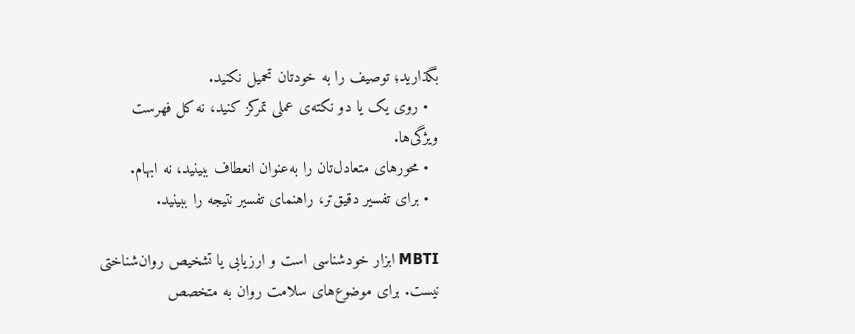بگذارید؛ توصیف را به خودتان تحمیل نکنید.
  • روی یک یا دو نکته‌ی عملی تمرکز کنید، نه کل فهرست ویژگی‌ها.
  • محورهای متعادل‌تان را به‌عنوان انعطاف ببینید، نه ابهام.
  • برای تفسیر دقیق‌تر، راهنمای تفسیر نتیجه را ببینید.

MBTI ابزار خودشناسی است و ارزیابی یا تشخیص روان‌شناختی نیست. برای موضوع‌های سلامت روان به متخصص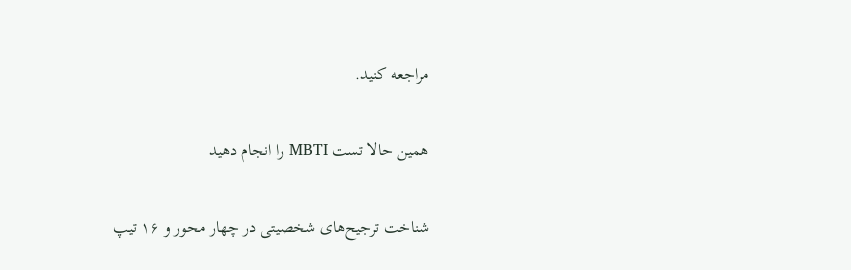مراجعه کنید.

همین حالا تست MBTI را انجام دهید

شناخت ترجیح‌های شخصیتی در چهار محور و ۱۶ تیپ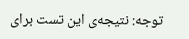توجه: نتیجه‌ی این تست برای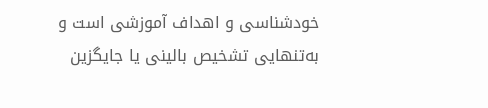خودشناسی و اهداف آموزشی است و به‌تنهایی تشخیص بالینی یا جایگزین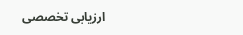ارزیابی تخصصی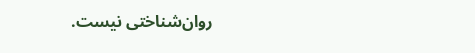روان‌شناختی نیست.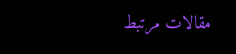مقالات مرتبط